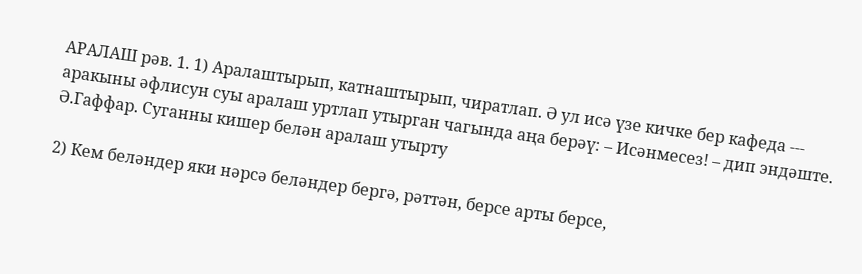АРАЛАШ рәв. 1. 1) Аралаштырып, катнаштырып, чиратлап. Ә ул исә үзе кичке бер кафеда --- аракыны әфлисун суы аралаш уртлап утырган чагында аңа берәү: – Исәнмесез! – дип эндәште. Ә.Гаффар. Суганны кишер белән аралаш утырту

2) Кем беләндер яки нәрсә беләндер бергә, рәттән, берсе арты берсе,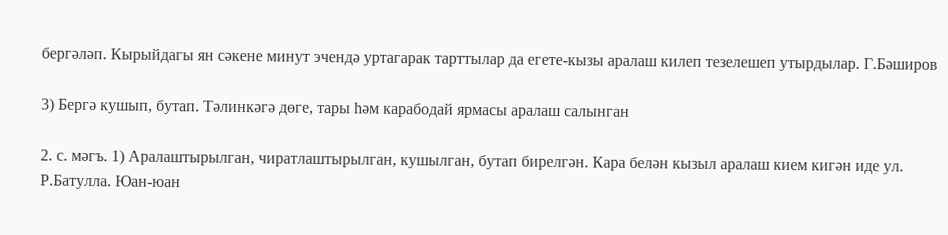бергәләп. Кырыйдагы ян сәкене минут эчендә уртагарак тарттылар да егете-кызы аралаш килеп тезелешеп утырдылар. Г.Бәширов

3) Бергә кушып, бутап. Тәлинкәгә дөге, тары һәм карабодай ярмасы аралаш салынган

2. с. мәгъ. 1) Аралаштырылган, чиратлаштырылган, кушылган, бутап бирелгән. Кара белән кызыл аралаш кием кигән иде ул. Р.Батулла. Юан-юан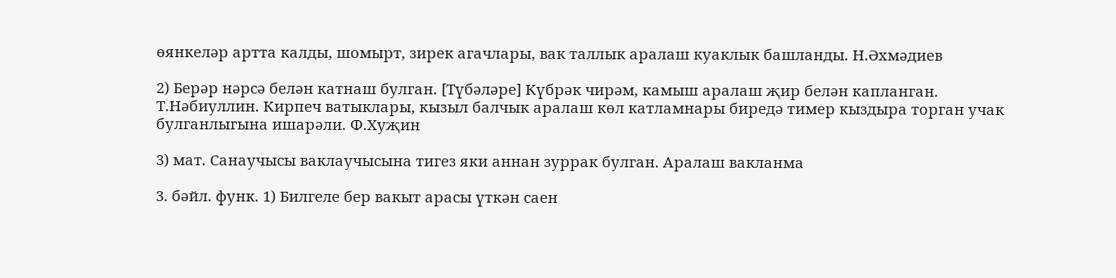өянкеләр артта калды, шомырт, зирек агачлары, вак таллык аралаш куаклык башланды. Н.Әхмәдиев

2) Берәр нәрсә белән катнаш булган. [Түбәләре] Күбрәк чирәм, камыш аралаш җир белән капланган. Т.Нәбиуллин. Кирпеч ватыклары, кызыл балчык аралаш көл катламнары биредә тимер кыздыра торган учак булганлыгына ишарәли. Ф.Хуҗин

3) мат. Санаучысы ваклаучысына тигез яки аннан зуррак булган. Аралаш вакланма

3. бәйл. функ. 1) Билгеле бер вакыт арасы үткән саен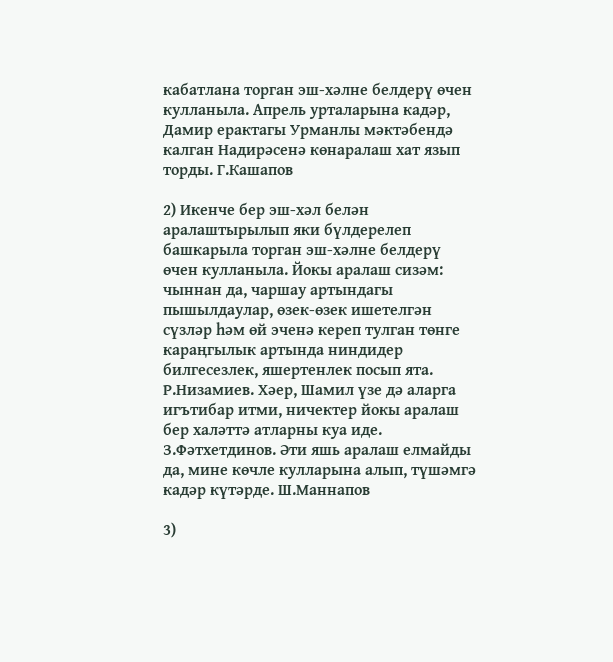кабатлана торган эш-хәлне белдерү өчен кулланыла. Апрель урталарына кадәр, Дамир ерактагы Урманлы мәктәбендә калган Надирәсенә көнаралаш хат язып торды. Г.Кашапов

2) Икенче бер эш-хәл белән аралаштырылып яки бүлдерелеп башкарыла торган эш-хәлне белдерү өчен кулланыла. Йокы аралаш сизәм: чыннан да, чаршау артындагы пышылдаулар, өзек-өзек ишетелгән сүзләр һәм өй эченә кереп тулган төнге караңгылык артында ниндидер билгесезлек, яшертенлек посып ята. Р.Низамиев. Хәер, Шамил үзе дә аларга игътибар итми, ничектер йокы аралаш бер халәттә атларны куа иде. З.Фәтхетдинов. Әти яшь аралаш елмайды да, мине көчле кулларына алып, түшәмгә кадәр күтәрде. Ш.Маннапов

3)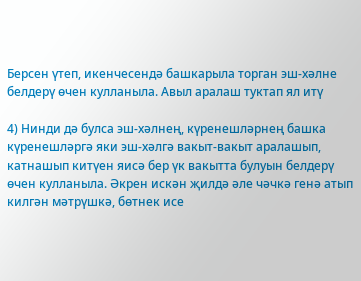Берсен үтеп, икенчесендә башкарыла торган эш-хәлне белдерү өчен кулланыла. Авыл аралаш туктап ял итү

4) Нинди дә булса эш-хәлнең, күренешләрнең башка күренешләргә яки эш-хәлгә вакыт-вакыт аралашып, катнашып китүен яисә бер үк вакытта булуын белдерү өчен кулланыла. Әкрен искән җилдә әле чәчкә генә атып килгән мәтрүшкә, бөтнек исе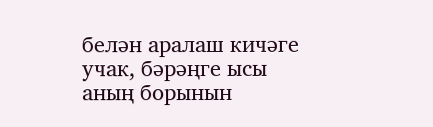белән аралаш кичәге учак, бәрәңге ысы аның борынын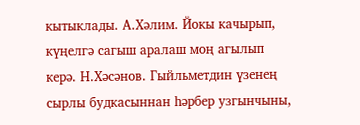кытыклады. А.Хәлим. Йокы качырып, күңелгә сагыш аралаш моң агылып керә. Н.Хәсәнов. Гыйльметдин үзенең сырлы будкасыннан һәрбер узгынчыны,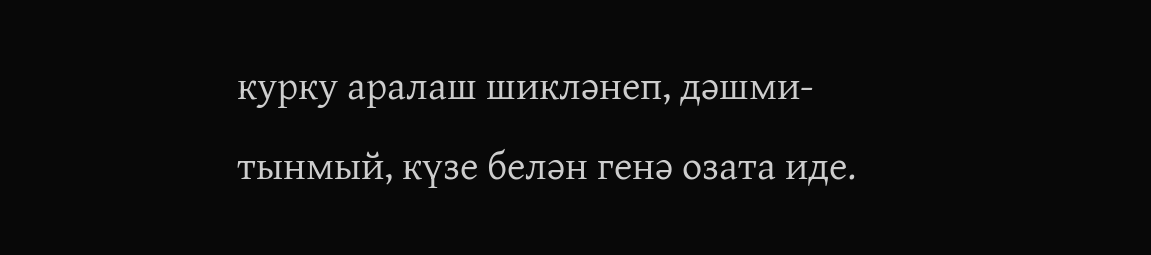курку аралаш шикләнеп, дәшми-тынмый, күзе белән генә озата иде.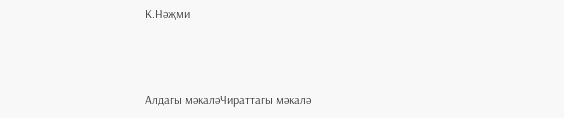К.Нәҗми



Алдагы мәкаләЧираттагы мәкалә